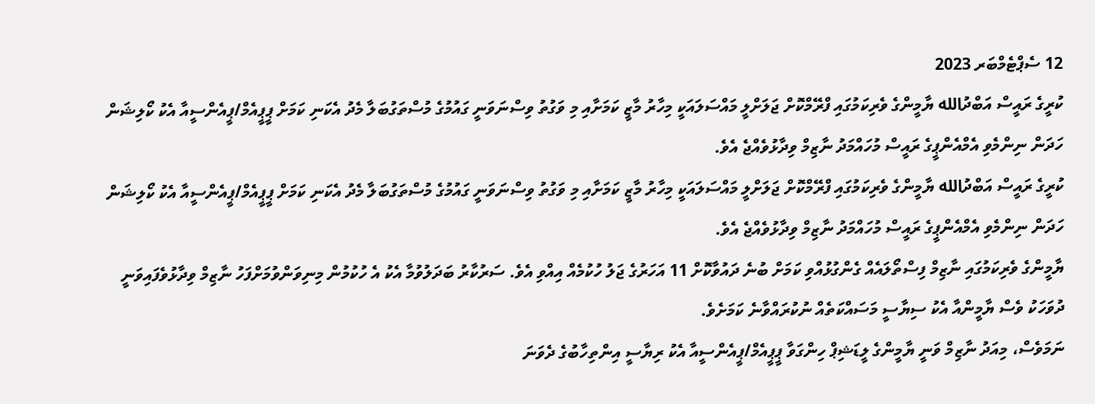12 ސެޕްޓެމްބަރ 2023
ކުރީގެ ރައީސް އަބްދުالله ޔާމީންގެ ވެރިކަމުގައި ފްރޭމްކޮށް ޖަލަށްލީ މައްސަލައަކީ މިހާރު މާޒީ ކަމަށާއި މި ވަގުތު ވިސްނަވަނީ ގައުމުގެ މުސްތަގުބަލާ މެދު އެކަނި ކަމަށް ޕީޕީއެމް/ޕީއެންސީއާ އެކު ކޯލިޝަން ހަދަން ނިންމެވި އެމްއެންޕީގެ ރައީސް މުހައްމަދު ނާޒިމް ވިދާޅުވެއްޖެ އެވެ.
ކުރީގެ ރައީސް އަބްދުالله ޔާމީންގެ ވެރިކަމުގައި ފްރޭމްކޮށް ޖަލަށްލީ މައްސަލައަކީ މިހާރު މާޒީ ކަމަށާއި މި ވަގުތު ވިސްނަވަނީ ގައުމުގެ މުސްތަގުބަލާ މެދު އެކަނި ކަމަށް ޕީޕީއެމް/ޕީއެންސީއާ އެކު ކޯލިޝަން ހަދަން ނިންމެވި އެމްއެންޕީގެ ރައީސް މުހައްމަދު ނާޒިމް ވިދާޅުވެއްޖެ އެވެ.
ޔާމީންގެ ވެރިކަމުގައި ނާޒިމް ފިސްތޯލައެއް ގެންގުޅުއްވި ކަމަށް ބުނެ ދައުވާކޮށް 11 އަހަރުގެ ޖަލު ހުކުމެއް އިއްވި އެވެ. ސަރުކާރު ބަދަލުވުމާ އެކު އެ ހުކުމުން މިނިވަންވުމަށްފަހު ނާޒިމް ވިދާޅުވެފައިވަނީ ދުވަހަކު ވެސް ޔާމީންއާ އެކު ސިޔާސީ މަސައްކަތެއް ނުކުރައްވާނެ ކަމަށެވެ.
ނަމަވެސް، މިއަދު ނާޒިމް ވަނީ ޔާމީންގެ ލީޑަޝިޕް ހިންގަވާ ޕީޕީއެމް/ޕީއެންސީއާ އެކު ރިޔާސީ އިންތިހާބުގެ ދެވަނަ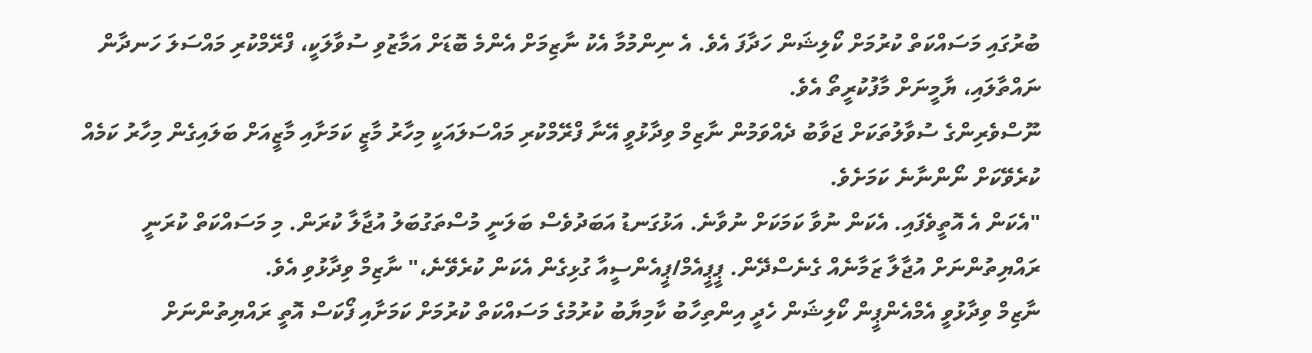ބުރުގައި މަސައްކަތް ކުރުމަށް ކޯލިޝަން ހަދާފަ އެވެ. އެ ނިންމުމާ އެކު ނާޒިމަށް އެންމެ ބޮޑަށް އަމާޒުވި ސުވާލަކީ، ފްރޭމްކުރި މައްސަލަ ހަނދާން ނައްތާލައި، ޔާމީނަށް މާފުކުރީތޯ އެވެ.
ނޫސްވެރިންގެ ސުވާލުތަކަށް ޖަވާބު ދެއްވަމުން ނާޒިމް ވިދާޅުވީ އޭނާ ފްރޭމްކުރި މައްސަލައަކީ މިހާރު މާޒީ ކަމަށާއި މާޒީއަށް ބަލައިގެން މިހާރު ކަމެއް ކުރެވޭކަށް ނޯންނާނެ ކަމަށެވެ.
"އެކަން އެ އޮތީވެފައި. އެކަން ނުވާ ކަމަކަށް ނުވާނެ. އަޅުގަނޑު އަބަދުވެސް ބަލަނީ މުސްތަގުބަލު އުޖާލާ ކުރަން. މި މަސައްކަތް ކުރަނީ ރައްޔިތުންނަށް އުޖާލާ ޒަމާނެއް ގެނެސްދޭން. ޕީޕީއެމް/ޕީއެންސީއާ ގުޅިގެން އެކަން ކުރެވޭނެ،" ނާޒިމް ވިދާޅުވި އެވެ.
ނާޒިމް ވިދާޅުވީ އެމްއެންޕީން ކޯލިޝަން ހެދީ އިންތިހާބު ކާމިޔާބު ކުރުމުގެ މަސައްކަތް ކުރުމަށް ކަމަށާއި ފޯކަސް އޮތީ ރައްޔިތުންނަށް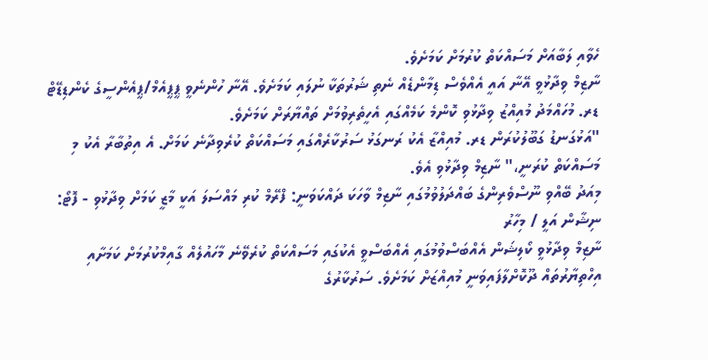ހެވާއި ލަބާއަށް މަސައްކަތް ކުރުމަށް ކަމަށެވެ.
ނާޒިމް ވިދާޅުވީ އޭނާ އައީ އެއްވެސް ޑިމާންޑެއް ނެތި ޝަރުތަކާ ނުލައި ކަމަށެވެ. އޭނާ ހުންނެވީ ޕީޕީއެމް/ޕީއެންސީގެ ކެންޑިޑޭޓް ޑރ. މުހައްމަދު މުއިއްޒު ވިދާޅުވި ކޮންމެ ކަމެއްގައި އެހީތެރިވުމަށް ތައްޔާރަށް ކަމަށެވެ.
"އަޅުގަނޑު ގަބޫލުކުރަން ޑރ. މުއިއްޒާ އެކު ރަނގަޅު ސަރުކާރެއްގައި މަސައްކަތް ކުރެވިދާނެ ކަމަށް. އެ އިތުބާރާ އެކު މި މަސައްކަތް ކުރަނީ،" ނާޒިމް ވިދާޅުވި އެވެ.
މިއަދު ބޭއްވި ނޫސްވެރިންގެ ބައްދަލުވުމުގައި ނާޒިމް ވާހަކަ ދައްކަވަނީ: ފްރޭމް ކުރި މައްސަލަ އަކީ މާޒީ ކަމަށް ވިދާޅުވި - ފޮޓޯ: ނިޝާން އަލީ / މިހާރު
ނާޒިމް ވިދާޅުވީ ކޯލިޝަން އެއްބަސްވުމުގައި އެއްބަސްވީ އެކުގައި މަސައްކަތް ކުރެވޭނެ މާހައުލެއް ގާއިމްކުރުމަށް ކަމަށާއި އިހްތިޔާރުތައް ދޫކޮށްލާފައިވަނީ މުއިއްޒަށް ކަމަށެވެ. ސަރުކާރުގެ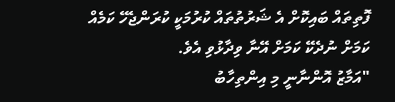ފޮތިތައް ބައިކޮށް އެ ޝަރުތުތައް ކުރުމަކީ ކުރަންޖެހޭ ކަމެއް ކަމަށް ނުދެކޭ ކަމަށް އޭނާ ވިދާޅުވި އެވެ.
"އަމާޒު އޮންނާނީ މި އިންތިހާބު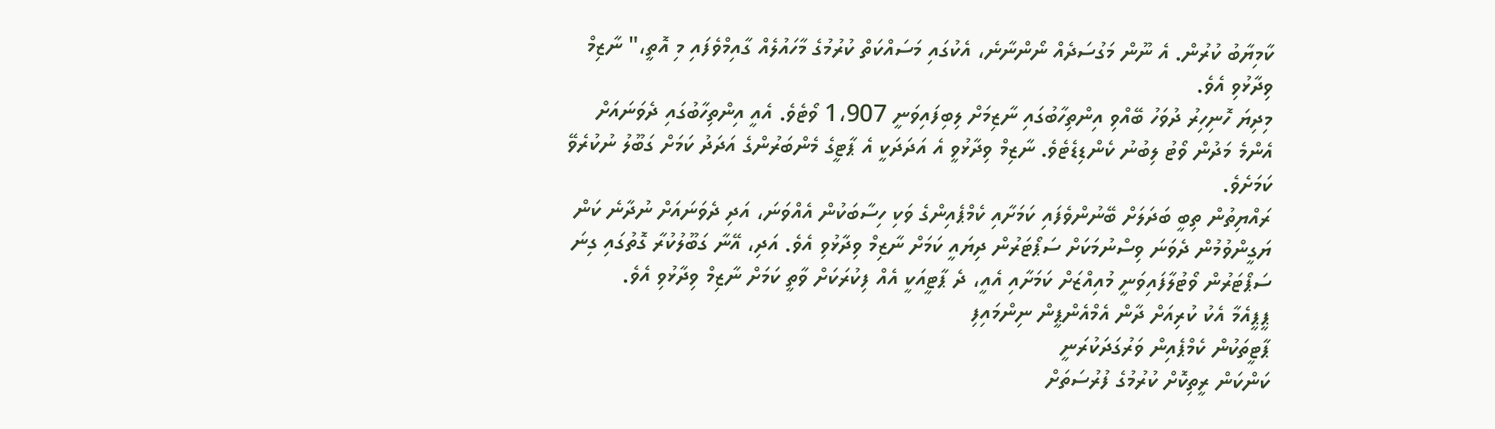ކާމިޔާބު ކުރުން. އެ ނޫން މަގުސަދެއް ނޯންނާނެ، އެކުގައި މަސައްކަތް ކުރުމުގެ މާހައުލެއް ގާއިމްވެފައި މި އޮތީ،" ނާޒިމް ވިދާޅުވި އެވެ.
މިދިޔަ ހޮނިހިރު ދުވަހު ބޭއްވި އިންތިހާބުގައި ނާޒިމަށް ލިބިފައިވަނީ 1،907 ވޯޓެވެ. އެއީ އިންތިހާބުގައި ދެވަނައަށް އެންމެ މަދުން ވޯޓު ލިބުނު ކެންޑިޑެޓެވެ. ނާޒިމް ވިދާޅުވީ އެ އަދަދަކީ އެ ޕާޓީގެ މެންބަރުންގެ އަދަދު ކަމަށް ގަބޫލު ނުކުރެވޭ ކަމަށެވެ.
ރައްޔިތުން ތިބީ ބަދަލަށް ބޭނުންވެފައި ކަމަށާއި ކެމްޕެއިންގެ ވަކި ހިސާބަކުން އެއްވަނަ، އަދި ދެވަނައަށް ނުދާނެ ކަން ޔަގީންވުމުން ދެވަނަ ވިސްނުމަކަށް ސަޕޯޓަރުން ދިޔައީ ކަމަށް ނާޒިމް ވިދާޅުވި އެވެ. އަދި، އޭނާ ގަބޫލުކުރާ ގޮތުގައި ގިނަ ސަޕޯޓަރުން ވޯޓުލާފައިވަނީ މުއިއްޒަށް ކަމަށާއި އެއީ، ދެ ޕާޓީއަކީ އެއް ފިކުރަކަށް ވާތީ ކަމަށް ނާޒިމް ވިދާޅުވި އެވެ.
ޕީޕީއެމާ އެކު ކުރިއަށް ދާން އެމްއެންޕީން ނިންމައިފި
ޕާޓީތަކުން ކެމްޕެއިން ވަރުގަދަކުރަނީ
ކަންކަން ރީތިކޮށް ކުރުމުގެ ފުރުސަތަށް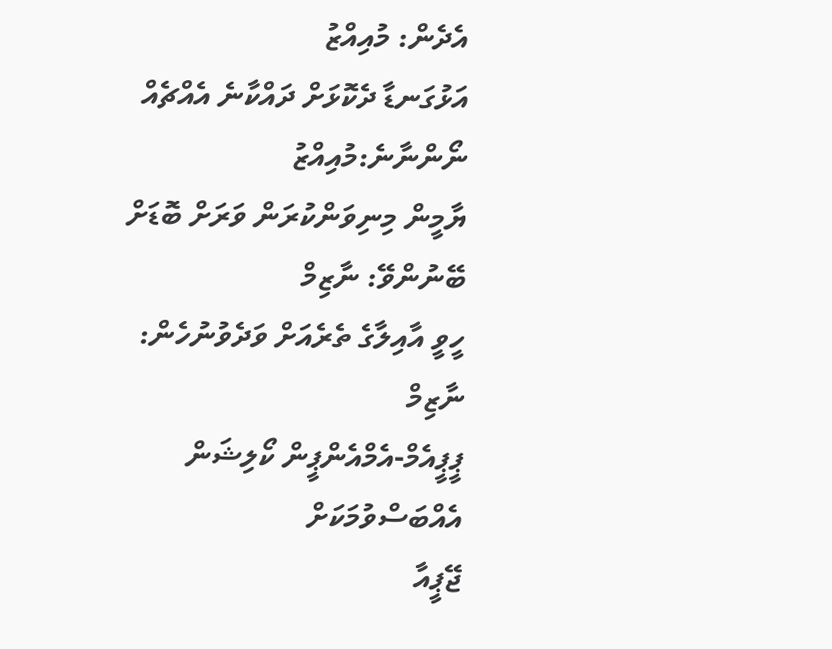އެދެން: މުއިއްޒު
އަޅުގަނޑާ ދެކޮޅަށް ދައްކާނެ އެއްޗެއް ނޯންނާނެ:މުއިއްޒު
ޔާމީން މިނިވަންކުރަން ވަރަށް ބޮޑަށް ބޭނުންވޭ: ނާޒިމް
ހީވީ އާއިލާގެ ތެރެއަށް ވަދެވުނުހެން: ނާޒިމް
ޕީޕީއެމް-އެމްއެންޕީން ކޯލިޝަން އެއްބަސްވުމަކަށް
ޖޭޕީއާ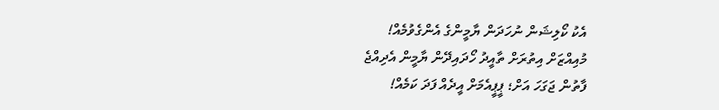އެކު ކޯލިޝަން ނުހަދަން ޔާމީންގެ އެންގެވުމެއް!
މުއިއްޒަށް އިތުރަށް ތާއީދު ހޯދައިދޭން ޔާމީން އެދިއްޖެ
ފާތުން ޖަގަހަ އަށް؛ ޕީޕީއެމަށް އީދެއް ފަދަ ކަމެއް!